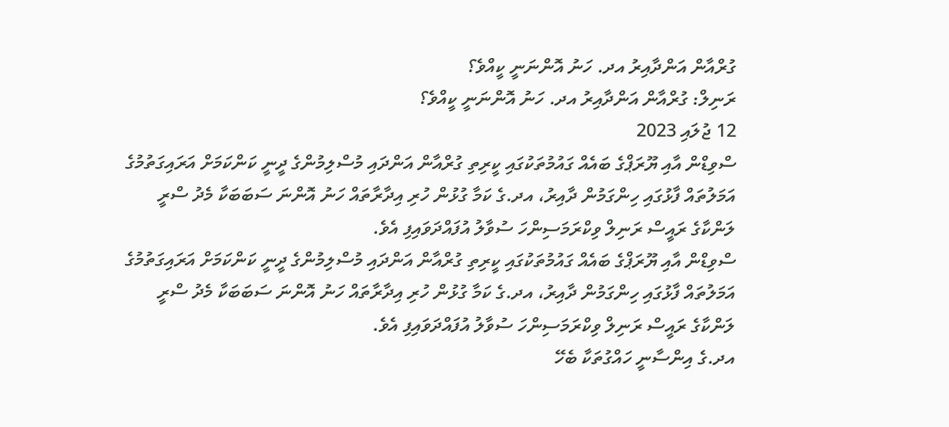ގުރްއާން އަންދާއިރު އދ. ހަނު އޮންނަނީ ކީއްވެ؟
ރަނިލް: ގުރްއާން އަންދާއިރު އދ. ހަނު އޮންނަނީ ކީއްވެ؟
12 ޖުލައި 2023
ސްވިޑްން އާއި ޔޫރަޕްގެ ބައެއް ގައުމުތަކުގައި ކީރިތި ގުރްއާން އަންދައި މުސްލިމުންގެ ދީނީ ކަންކަމަށް އަރައިގަތުމުގެ އަމަލުތައް ފާޅުގައި ހިންގަމުން ދާއިރު، އދ.ގެ ކަމާ ގުޅުން ހުރި އިދާރާތައް ހަނު އޮންނަ ސަބަބަކާ މެދު ސްރީ ލަންކާގެ ރައީސް ރަނިލް ވިކްރަމަސިންހަ ސުވާލު އުފައްދަވައިފި އެވެ.
ސްވިޑްން އާއި ޔޫރަޕްގެ ބައެއް ގައުމުތަކުގައި ކީރިތި ގުރްއާން އަންދައި މުސްލިމުންގެ ދީނީ ކަންކަމަށް އަރައިގަތުމުގެ އަމަލުތައް ފާޅުގައި ހިންގަމުން ދާއިރު، އދ.ގެ ކަމާ ގުޅުން ހުރި އިދާރާތައް ހަނު އޮންނަ ސަބަބަކާ މެދު ސްރީ ލަންކާގެ ރައީސް ރަނިލް ވިކްރަމަސިންހަ ސުވާލު އުފައްދަވައިފި އެވެ.
އދ.ގެ އިންސާނީ ހައްގުތަކާ ބެހޭ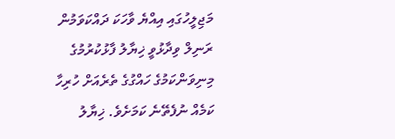މަޖިލީހުގައި އިއްޔެ ވާހަކަ ދައްކަވަމުން ރަނިލް ވިދާޅުވީ ޚިޔާލު ފާޅުކުރުމުގެ މިނިވަންކަމުގެ ހައްގުގެ ތެރެއަށް ހުރިހާ ކަމެއް ނުފެތޭނެ ކަމަށެވެ. ޚިޔާލު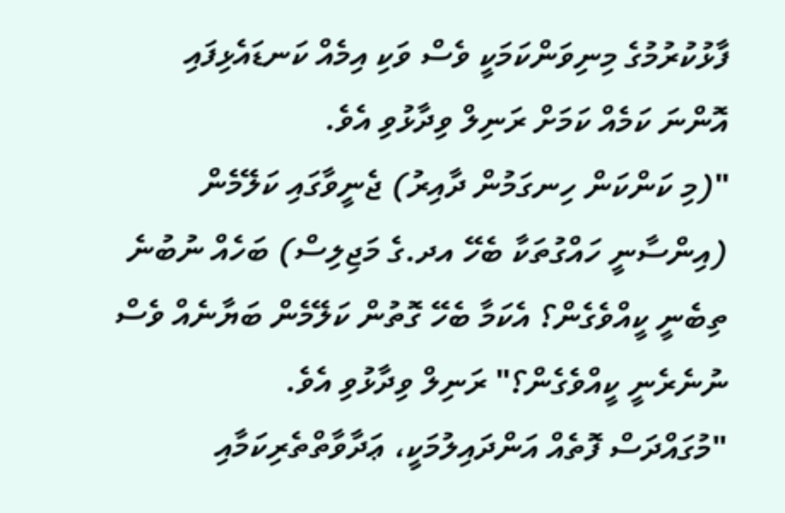ފާޅުކުރުމުގެ މިނިވަންކަމަކީ ވެސް ވަކި އިމެއް ކަނޑައެޅިފައި އޮންނަ ކަމެއް ކަމަށް ރަނިލް ވިދާޅުވި އެވެ.
"(މި ކަންކަން ހިނގަމުން ދާއިރު) ޖެނީވާގައި ކަލޭމެން (އިންސާނީ ހައްގުތަކާ ބެހޭ އދ.ގެ މަޖިލިސް) ބަހެއް ނުބުނެ ތިބެނީ ކީއްވެގެން؟ އެކަމާ ބެހޭ ގޮތުން ކަލޭމެން ބަޔާނެއް ވެސް ނުނެރެނީ ކީއްވެގެން؟" ރަނިލް ވިދާޅުވި އެވެ.
"މުގައްދަސް ފޮތެއް އަންދައިލުމަކީ، ޢަދާވާތްތެރިކަމާއި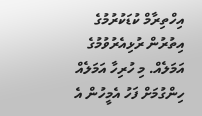އިހްތިރާމް ކުޑަކުރުމުގެ އިތުރުން ރުޅިއެރުވުމުގެ އަމަލެއް. މި ހުރިހާ އަމަލެއް ހިންގުމަށް ފަހު އެމީހުން އެ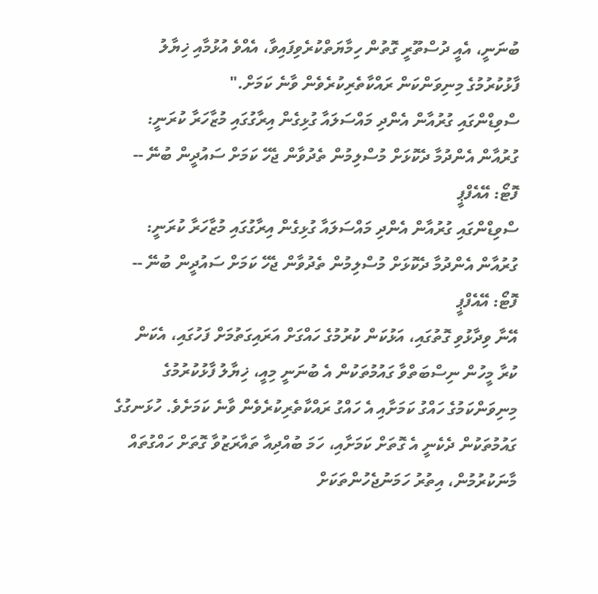ބުނަނީ، އެއީ ދުސްތޫރީ ގޮތުން ހިމާޔަތްކުރެވިފައިވާ، އެއްވެ އުޅުމާއި ޚިޔާލު ފާޅުކުރުމުގެ މިނިވަންކަން ރައްކާތެރިކުރެވެން ވާނެ ކަމަށް."
ސްވިޑްންގައި ގުރުއާން އެންދި މައްސަލައާ ގުޅިގެން އިރާގުގައި މުޒާހަރާ ކުރަނީ: ގުރުއާން އެންދުމާ ދެކޮޅަށް މުސްލިމުން ތެދުވާން ޖެހޭ ކަމަށް ސައުދީން ބުނޭ -- ފޮޓޯ: އޭއެފްޕީ
ސްވިޑްންގައި ގުރުއާން އެންދި މައްސަލައާ ގުޅިގެން އިރާގުގައި މުޒާހަރާ ކުރަނީ: ގުރުއާން އެންދުމާ ދެކޮޅަށް މުސްލިމުން ތެދުވާން ޖެހޭ ކަމަށް ސައުދީން ބުނޭ -- ފޮޓޯ: އޭއެފްޕީ
އޭނާ ވިދާޅުވި ގޮތުގައި، އަޅުކަން ކުރުމުގެ ހައްގަށް އަރައިގަތުމަށް ފަހުގައި، އެކަން ކުރާ މީހުން ނިސްބަތްވާ ގައުމުތަކުން އެ ބުނަނީ މިއީ، ޚިޔާލު ފާޅުކުރުމުގެ މިނިވަންކަމުގެ ހައްގު ކަމަށާއި އެ ހައްގު ރައްކާތެރިކުރެވެން ވާނެ ކަމަށެވެ. ހުޅަނގުގެ ގައުމުތަކުން ދެކެނީ އެ ގޮތަށް ކަމަށާއި، ހަމަ ބުއްދިއާ ތައާރަޒުވާ ގޮތަށް ހައްގުތައް މާނަކުރުމުން، އިތުރު ހަމަނުޖެހުންތަކަށް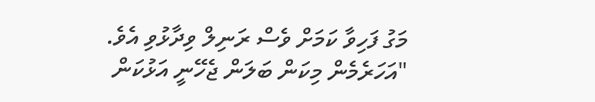މަގު ފަހިވާ ކަމަށް ވެސް ރަނިލް ވިދާޅުވި އެވެ.
"އަހަރެމެން މިކަން ބަލަން ޖެހޭނީ އަޅުކަން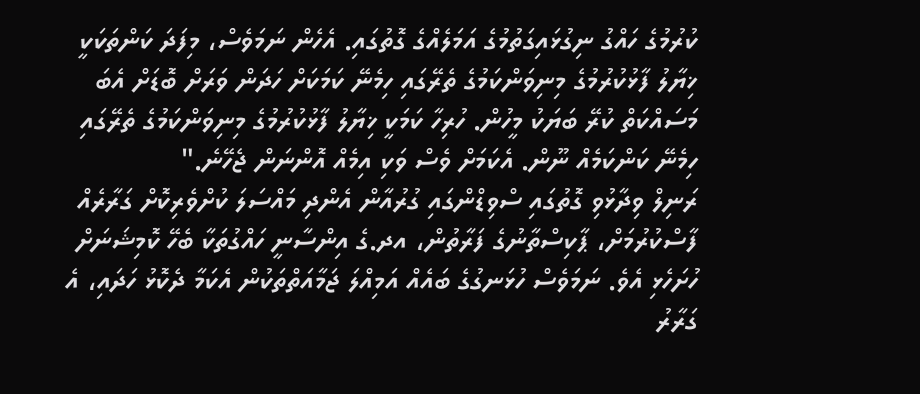ކުރުމުގެ ހައްގު ނިގުޅައިގަތުމުގެ އަމަލެއްގެ ގޮތުގައި. އެހެން ނަމަވެސް، މިފަދަ ކަންތަކަކީ ޚިޔާލު ފާޅުކުރުމުގެ މިނިވަންކަމުގެ ތެރޭގައި ހިމެނޭ ކަމަކަށް ހަދަން ވަރަށް ބޮޑަށް އެބަ މަސައްކަތް ކުރޭ ބަޔަކު މީހުން. ހުރިހާ ކަމަކީ ޚިޔާލު ފާޅުކުރުމުގެ މިނިވަންކަމުގެ ތެރޭގައި ހިމެނޭ ކަންކަމެއް ނޫން. އެކަމަށް ވެސް ވަކި އިމެއް އޮންނަން ޖެހޭނެ."
ރަނިލް ވިދާޅުވި ގޮތުގައި ސްވިޑްންގައި ގުރުއާން އެންދި މައްސަލަ ކުށްވެރިކޮށް ގަރާރެއް ފާސްކުރުމަށް، ޕާކިސްތާނުގެ ފަރާތުން، އދ.ގެ އިންސާނީ ހައްގުތަކާ ބެހޭ ކޮމިޝަނަށް ހުށަހެޅި އެވެ. ނަމަވެސް ހުޅަނގުގެ ބައެއް އަމިއްލަ ޖަމާއަތްތަކުން އެކަމާ ދެކޮޅު ހަދައި، އެ ގަރާރު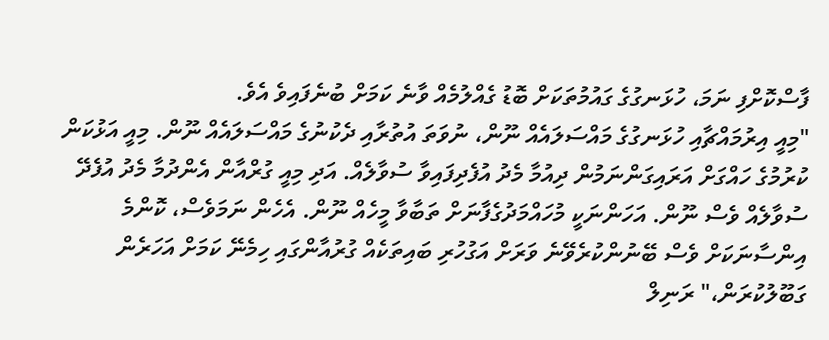ފާސްކޮށްފި ނަމަ، ހުޅަނގުގެ ގައުމުތަކަށް ބޮޑު ގެއްލުމެއް ވާނެ ކަމަށް ބުނެފައިވެ އެވެ.
"މިއީ އިރުމައްޗާއި ހުޅަނގުގެ މައްސަލައެއް ނޫން، ނުވަތަ އުތުރާއި ދެކުނުގެ މައްސަލައެއް ނޫން. މިއީ އަޅުކަން ކުރުމުގެ ހައްގަށް އަރައިގަންނަމުން ދިއުމާ މެދު އުފެދިފައިވާ ސުވާލެއް. އަދި މިއީ ގުރްއާން އެންދުމާ މެދު އުފެދޭ ސުވާލެއް ވެސް ނޫން. އަހަންނަކީ މުހައްމަދުގެފާނަށް ތަބާވާ މީހެއް ނޫން. އެހެން ނަމަވެސް، ކޮންމެ އިންސާނަކަށް ވެސް ބޭނުންކުރެވޭނެ ވަރަށް އަގުހުރި ބައިތަކެއް ގުރުއާންގައި ހިމެނޭ ކަމަށް އަހަރެން ގަބޫލުކުރަން،" ރަނިލް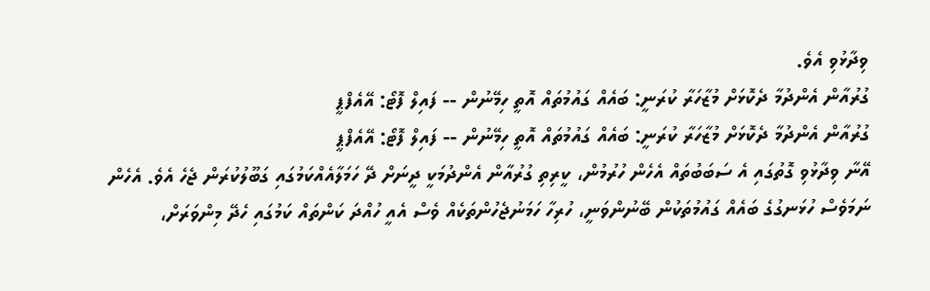ވިދާޅުވި އެވެ.
ގުރުއާން އެންދުމާ ދެކޮޅަށް މުޒާހަރާ ކުރަނީ: ބައެއް ގައުމުތައް އޮތީ ހިމޭނުން -- ފައިލް ފޮޓޯ: އޭއެފްޕީ
ގުރުއާން އެންދުމާ ދެކޮޅަށް މުޒާހަރާ ކުރަނީ: ބައެއް ގައުމުތައް އޮތީ ހިމޭނުން -- ފައިލް ފޮޓޯ: އޭއެފްޕީ
އޭނާ ވިދާޅުވި ގޮތުގައި އެ ސަބަބުތައް އެހެން ހުރުމުން، ކީރިތި ގުރުއާން އެންދުމަކީ ދީނަށް ދޭ ހަމަލާއެއްކަމުގައި ގަބޫލުކުރަން ޖެހެ އެވެ. އެހެން ނަމަވެސް ހުޅަނގުގެ ބައެއް ގައުމުތަކުން ބޭނުންވަނީ، ހުރިހާ ހަމަނުޖެހުންތަކެއް ވެސް އެއީ ހުއްދަ ކަންތައް ކަމުގައި ހެދޭ މިންވަރަށް،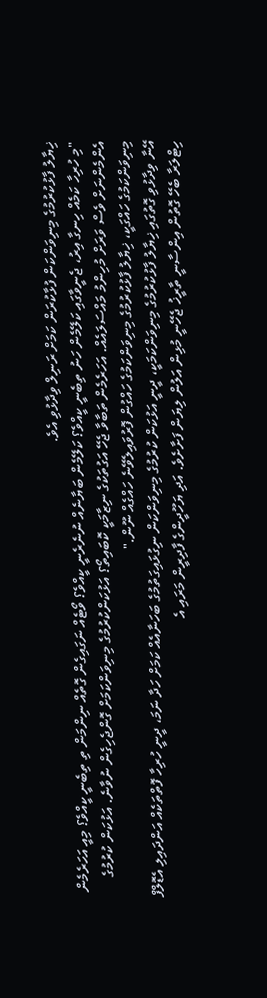ޚިޔާލު ފާޅުކުރުމުގެ މިނިވަންކަން ފުޅާކުރަން ކަމަށް ރަނިލް ވިދާޅުވި އެވެ.
"މި ހުރިހާ ކަމެއް ހިނގާ އިރު، ޖެނީވާގައި ކަލޭމެން ހަނު ތިބެނީ ކީއްވެ؟ ކަލޭމެން ބަޔާނެއް ނުނެރެނީ ކީއްވެ؟ ވޯޓެއް ނަގައިގެން ގޮތެއް ނިންމަން ތި ތިބެނީ ކީއްވެ؟ މިއީ އަހަރެމެން އެންމެންނަށް ވެސް ވަރަށް މުހިންމު މައްސަލައެއް. އަހަރެމެން ތަބާވާ ޖެހޭ އަގުތަކުގެ ނިޒާމަކީ ކޮބައިތޯ؟ އަޅުކަންކުރުމުގެ މިނިވަންކަމަށް ގޮންޖެހިގެން ނުވާނެ. އަޅުކަން ކުރުމުގެ މިނިވަންކަމުގެ ހައްގަކީ، ޚިޔާލު ފާޅުކުރުމުގެ މިނިވަންކަމުގެ ހައްގުން ފޮރުވައިލެވޭނެ ހައްގެއް ނޫން."
އޭނާ ވިދާޅުވި ގޮތުގައި ޚިޔާލު ފާޅުކުރުމުގެ މިނިވަންކަމަކީ، ދީނީ އަޅުކަން ކުރުމުގެ މިނިވަންކަން ނިގުޅައިގަތުމުގެ ބަހަނާއެއް ކަމަށް ހަދާ ނަމަ، ދީނީ ހުރިހާ ފޮތްތަކެއް އަންދައިލި އެޑޮލްފް ހިޓްލަރާ ބެހޭ ގޮތުން އިންސާނީ ތާރީޚު ޖެހޭނީ މުޅިން އަލުން ލިޔަން ފަށާށެވެ. އަދި ޔަހޫދީންގެ ފާދިރީން މަރައި އެ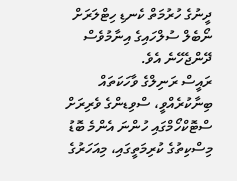ދީނުގެ ހުރުމަތް ކެނޑި ހިޓްލަރަށް ނޯބެލް ސުލްހައިގެ އިނާމުވެސް ދޭންޖެހޭނެ އެވެ.
ރައީސް ރަނިލްގެ ވާހަކަތައް ބިނާކުރެއްވީ، ސްވިޑންގެ ވެރިރަށް ސްޓޮކްހޯމްގައި ހުންނަ އެންމެ ބޮޑު މިސްކިތުގެ ކުރިމަތީގައި، މިއަހަރުގެ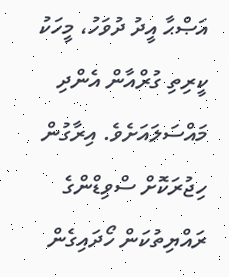އަޞްޙާ އީދު ދުވަހު، މީހަކު ކީރިތި ގުރްއާން އެންދި މައްސަލައަށެވެ. އިރާގުން ހިޖުރަކޮށް ސްވިޑްންގެ ރައްޔިތުކަން ހޯދައިގެން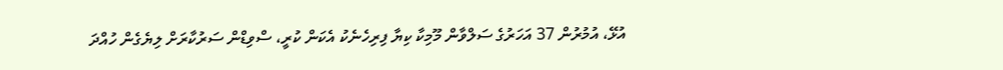އުޅޭ، އުމުރުން 37 އަހަރުގެ ސަލްވާން މޫމިކާ ކިޔާ ފިރިހެނެކު އެކަން ކުރީ، ސްވިޑްން ސަރުކާރަށް ލިޔެގެން ހުއްދަ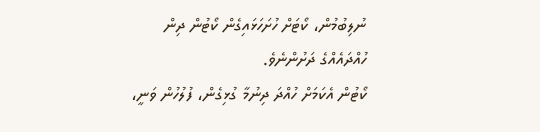ނުލިބުމުން، ކޯޓަށް ހުށަހަޅައިގެން ކޯޓުން ދިން ހުއްދައެއްގެ ދަށުންނެވެ.
ކޯޓުން އެކަމަށް ހުއްދަ ދިނުމާ ގުޅިގެން، ފުލުހުން ވަނީ،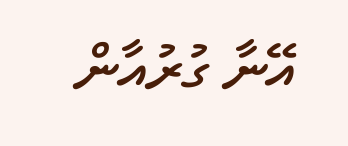އޭނާ ގުރުއާން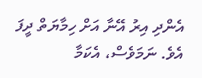އެންދި އިރު އޭނާ އަށް ހިމާޔަތް ދީފަ އެވެ. ނަމަވެސް، އެކަމާ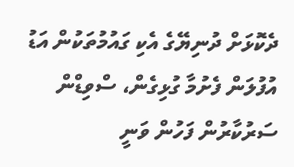ދެކޮޅަށް ދުނިޔޭގެ އެކި ގައުމުތަކުން އަޑު އުފުލަން ފެށުމާ ގުޅިގެން، ސްވިޑްން ސަރުކާރުން ފަހުން ވަނީ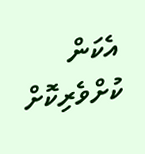އެކަން ކުށްވެރިކޮށް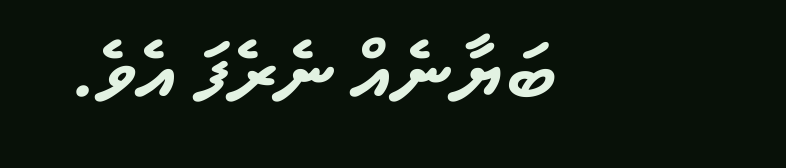ބަޔާނެއް ނެރެފަ އެވެ.